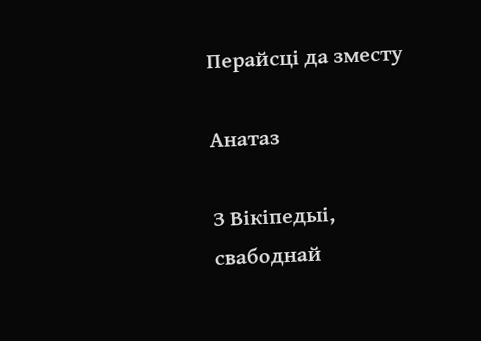Перайсці да зместу

Анатаз

З Вікіпедыі, свабоднай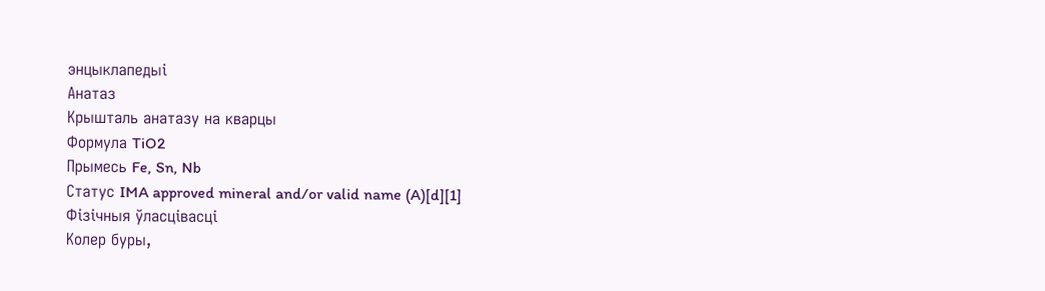энцыклапедыі
Анатаз
Крышталь анатазу на кварцы
Формула TiO2
Прымесь Fe, Sn, Nb
Статус IMA approved mineral and/or valid name (A)[d][1]
Фізічныя ўласцівасці
Колер буры,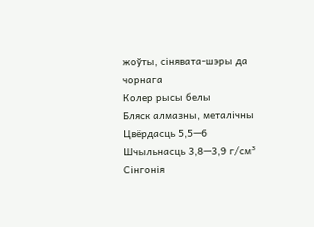жоўты, сінявата-шэры да чорнага
Колер рысы белы
Бляск алмазны, металічны
Цвёрдасць 5,5—6
Шчыльнасць 3,8—3,9 г/см³
Сінгонія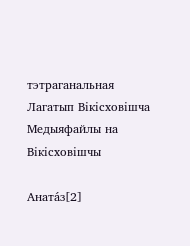тэтраганальная
Лагатып Вікісховішча Медыяфайлы на Вікісховішчы

Аната́з[2]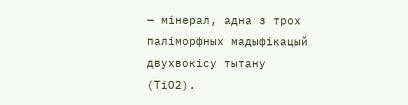— мінерал, адна з трох паліморфных мадыфікацый двухвокісу тытану (TiO2).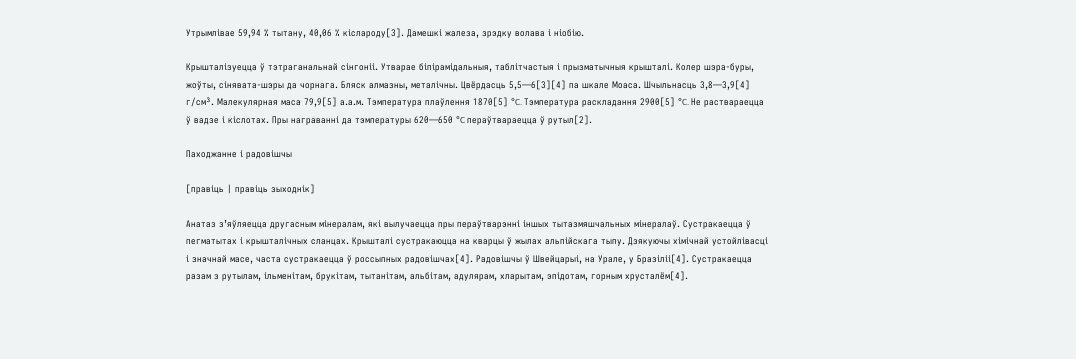Утрымлівае 59,94 % тытану, 40,06 % кіслароду[3]. Дамешкі жалеза, зрэдку волава і ніобію.

Крышталізуецца ў тэтраганальнай сінгоніі. Утварае біпірамідальныя, таблітчастыя і прызматычныя крышталі. Колер шэра-буры, жоўты, сінявата-шэры да чорнага. Бляск алмазны, металічны. Цвёрдасць 5,5—6[3][4] па шкале Моаса. Шчыльнасць 3,8—3,9[4] г/см³. Малекулярная маса 79,9[5] а.а.м. Тэмпература плаўлення 1870[5] °C. Тэмпература раскладання 2900[5] °C. Не раствараецца ў вадзе і кіслотах. Пры награванні да тэмпературы 620—650 °C пераўтвараецца ў рутыл[2].

Паходжанне і радовішчы

[правіць | правіць зыходнік]

Анатаз з’яўляецца другасным мінералам, які вылучаецца пры пераўтварэнні іншых тытазмяшчальных мінералаў. Сустракаецца ў пегматытах і крышталічных сланцах. Крышталі сустракаюцца на кварцы ў жылах альпійскага тыпу. Дзякуючы хімічнай устойлівасці і значнай масе, часта сустракаецца ў россыпных радовішчах[4]. Радовішчы ў Швейцарыі, на Урале, у Бразіліі[4]. Сустракаецца разам з рутылам, ільменітам, брукітам, тытанітам, альбітам, адулярам, хларытам, эпідотам, горным хрусталём[4].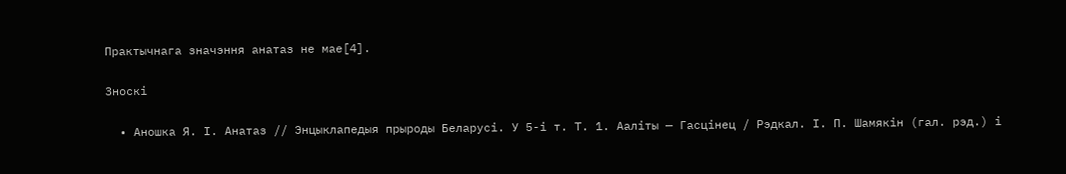Практычнага значэння анатаз не мае[4].

Зноскі

  • Аношка Я. І. Анатаз // Энцыклапедыя прыроды Беларусі. У 5-і т. Т. 1. Ааліты — Гасцінец / Рэдкал. І. П. Шамякін (гал. рэд.) і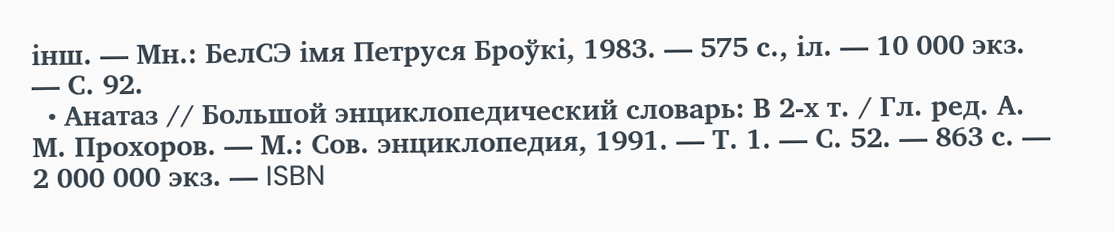інш. — Мн.: БелСЭ імя Петруся Броўкі, 1983. — 575 с., іл. — 10 000 экз. — С. 92.
  • Анатаз // Большой энциклопедический словарь: В 2-х т. / Гл. ред. А. М. Прохоров. — М.: Сов. энциклопедия, 1991. — Т. 1. — С. 52. — 863 с. — 2 000 000 экз. — ISBN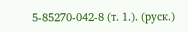5-85270-042-8 (т. 1.). (руск.)